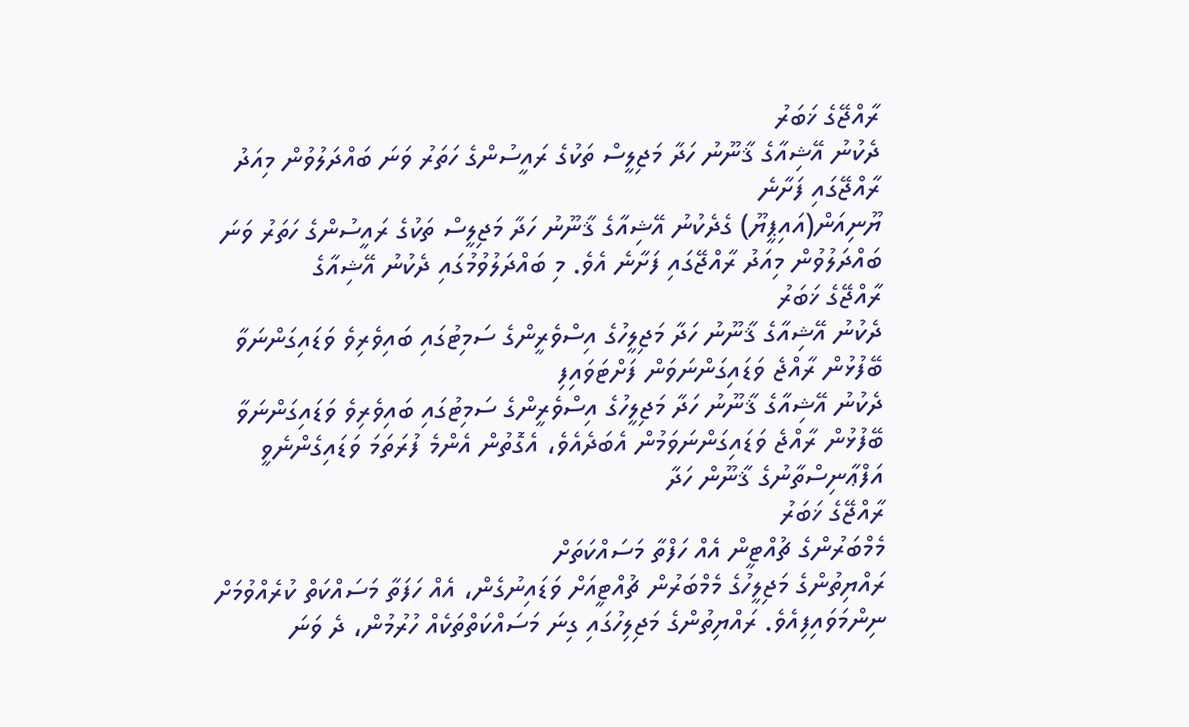ރާއްޖޭގެ ޚަބަރު
ދެކުނު އޭޝިއާގެ ޤާނޫނު ހަދާ މަޖިލީސް ތަކުގެ ރައީސުންގެ ހަތަރު ވަނަ ބައްދަލުވުން މިއަދު ރާއްޖޭގައި ފަށާނެ
ޔޫނިއަން(އައިޕީޔޫ) ގެދެކުނު އޭޝިއާގެ ޤާނޫނު ހަދާ މަޖިލީސް ތަކުގެ ރައީސުންގެ ހަތަރު ވަނަ ބައްދަލުވުން މިއަދު ރާއްޖޭގައި ފަށާނެ އެވެ. މި ބައްދަލުވުމުގައި ދެކުނު އޭޝިއާގެ
ރާއްޖޭގެ ޚަބަރު
ދެކުނު އޭޝިއާގެ ޤާނޫނު ހަދާ މަޖިލީހުގެ އިސްވެރީންގެ ސަމިޓުގައި ބައިވެރިވެ ވަޑައިގަންނަވާ ބޭފުޅުން ރާއްޖެ ވަޑައިގަންނަވަން ފަށްޓަވައިފި
ދެކުނު އޭޝިއާގެ ޤާނޫނު ހަދާ މަޖިލީހުގެ އިސްވެރީންގެ ސަމިޓުގައި ބައިވެރިވެ ވަޑައިގަންނަވާ ބޭފުޅުން ރާއްޖެ ވަޑައިގަންނަވަމުން އެބަދެއެވެ، އެގޮތުން އެންމެ ފުރަތަމަ ވަޑައިގެންނެވީ އަފްޢާނިސްތާނުގެ ޤާނޫން ހަދާ
ރާއްޖޭގެ ޚަބަރު
މެމްބަރުންގެ ޗުއްޓީން އެއް ހަފްތާ މަސައްކަތަށް
ރައްޔިތުންގެ މަޖިލީހުގެ މެމްބަރުން ޗުއްޓީއަށް ވަޑައިނުގެން، އެއް ހަފަތާ މަސައްކަތް ކުރެއްވުމަށް ނިންމަވައިފިއެވެ. ރައްޔިތުންގެ މަޖިލިހުގައި ގިނަ މަސައްކަތްތަކެއް ހުރުމުން، ދެ ވަނަ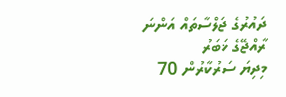ދައުރުގެ ޖަލްސާތައް އަންނަ
ރާއްޖޭގެ ޚަބަރު
މިދިޔަ ސަރުކާރުން 70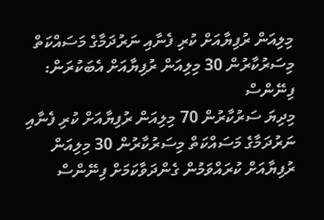މިލިއަން ރުފިޔާއަށް ކުރި ފެނާއި ނަރުދަމާގެ މަސައްކަތް މިސަރުކާރުން 30 މިލިއަން ރުފިޔާއަށް އެބަކުރަން: ފިނޭންސް
މިދިޔަ ސަރުކާރުން 70 މިލިއަން ރުފިޔާއަށް ކުރި ފެނާއި ނަރުދަމާގެ މަސައްކަތް މިސަރުކާރުން 30 މިލިއަން ރުފިޔާއަށް ކުރައްވަމުން ގެންދަވާކަމަށް ފިނޭންސް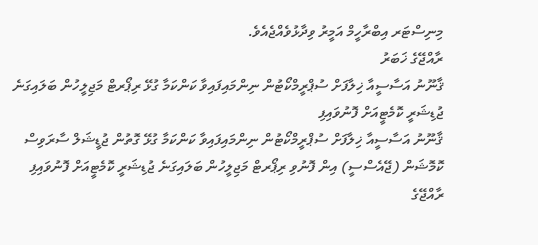މިނިސްޓަރ އިބްރާހީމް އަމީރު ވިދާޅުވެއްޖެއެވެ.
ރާއްޖޭގެ ޚަބަރު
ޤާނޫނު އަސާސީއާ ޚިލާފަށް ސުޕްރީމްކޯޓުން ނިންމައިފައިވާ ކަންކަމާ ގުޅޭ ރިޕޯރޓް މަޖިލީހުން ބަލައިގަނެ ޖުޑިޝަރީ ކޮމެޓީއަށް ފޮނުވައިފި
ޤާނޫނު އަސާސީއާ ޚިލާފަށް ސުޕްރީމްކޯޓުން ނިންމައިފައިވާ ކަންކަމާ ގުޅޭ ގޮތުން ޖުޑީޝަލް ސާރަވިސް ކޮމޮޝަން (ޖޭއެސްސީ) އިން ފޮނުވި ރިޕޯރޓް މަޖިލީހުން ބަލައިގަނެ ޖުޑިޝަރީ ކޮމެޓީއަށް ފޮނުވައިފި
ރާއްޖޭގެ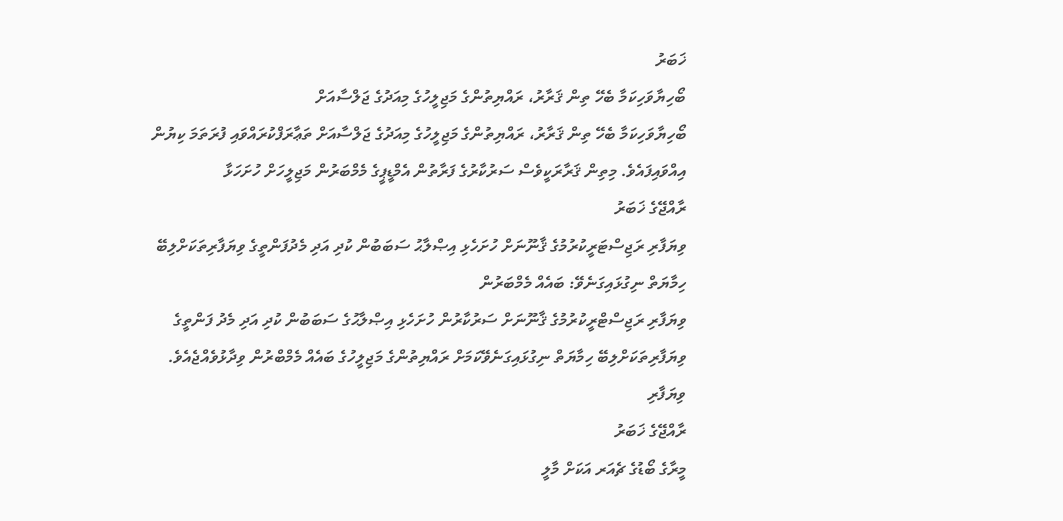ޚަބަރު
ބޯހިޔާވަހިކަމާ ބެހޭ ތިން ޤަރާރު، ރައްޔިތުންގެ މަޖިލީހުގެ މިއަދުގެ ޖަލްސާއަށް
ބޯހިޔާވަހިކަމާ ބެހޭ ތިން ޤަރާރު، ރައްޔިތުންގެ މަޖިލީހުގެ މިއަދުގެ ޖަލްސާއަށް ތަޢާރަފްކުރައްވައި ފުރަތަމަ ކިޔުން އިއްވައިފައެވެ. މިތިން ޤަރާރަކީވެސް ސަރުކާރުގެ ފަރާތުން އެމްޑީޕީގެ މެމްބަރުން މަޖިލީހަށް ހުށަހަޅާ
ރާއްޖޭގެ ޚަބަރު
ވިޔަފާރި ރަޖިސްޓަރީކުރުމުގެ ޤާނޫނަށް ހުށަހެޅި އިޞްލާޙު ސަބަބުން ކުދި އަދި މެދުފަންތީގެ ވިޔަފާރިތަކަށްލިބޭ ހިމާޔަތް ނިގުޅައިގަނެވޭ: ބައެއް މެމްބަރުން
ވިޔަފާރި ރަޖިސްޓްރީކުރުމުގެ ޤާނޫނަށް ސަރުކާރުން ހުށަހެޅި އިޞްލާޙުގެ ސަބަބުން ކުދި އަދި މެދު ފަންތީގެ ވިޔަފާރިތަކަށްލިބޭ ހިމާޔަތް ނިގުޅައިގަނެވޭކަމަށް ރައްޔިތުންގެ މަޖިލީހުގެ ބައެއް މެމްބްރުން ވިދާޅުވެއްޖެއެވެ. ވިޔަފާރި
ރާއްޖޭގެ ޚަބަރު
މީރާގެ ބޯޑުގެ ޗެއަރ އަކަށް މާލީ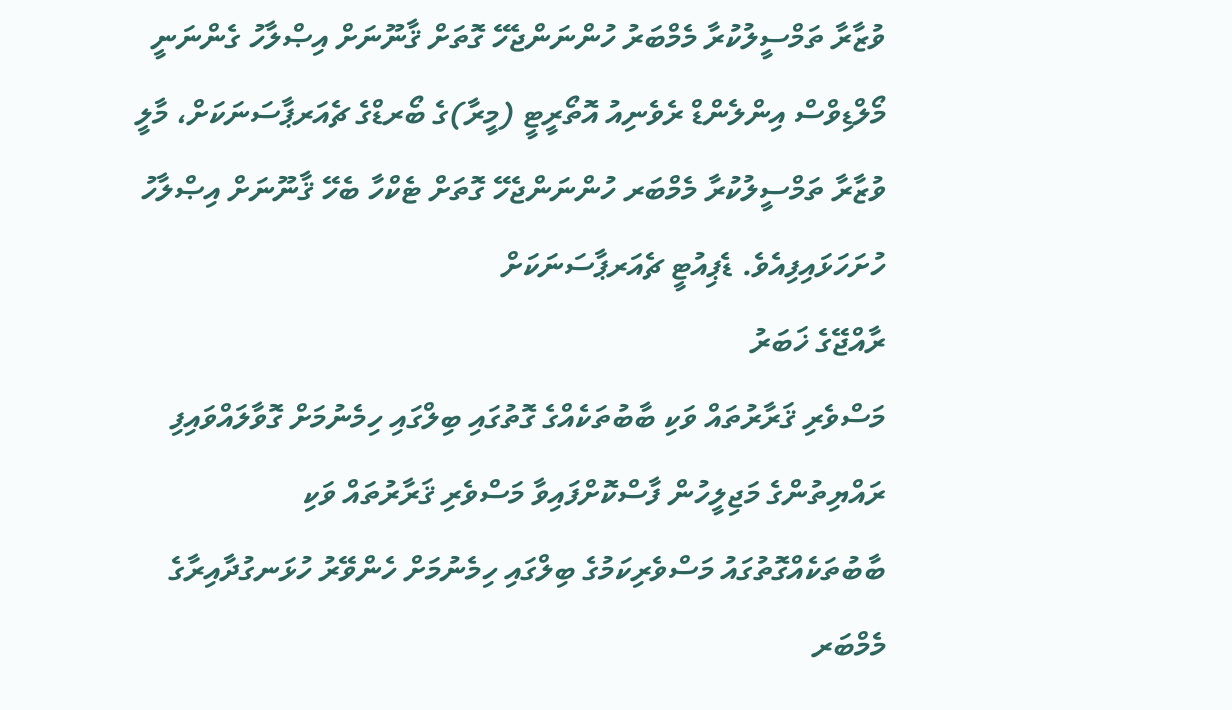ވުޒާރާ ތަމްސީލުކުރާ މެމްބަރު ހުންނަންޖެހޭ ގޮތަށް ޤާނޫނަށް އިޞްލާހު ގެންނަނީ
މޯލްޑިވްސް އިންލެންޑް ރެވެނިއު އޮތޯރީޓީ (މީރާ)ގެ ބޯރޑްގެ ޗެއަރޕާސަނަކަށް، މާލީ ވުޒާރާ ތަމްސީލުކުރާ މެމްބަރ ހުންނަންޖެހޭ ގޮތަށް ޓެކްހާ ބެހޭ ޤާނޫނަށް އިޞްލާހު ހުށަހަޅައިފިއެވެ. ޑެޕިއުޓީ ޗެއަރޕާސަނަކަށް
ރާއްޖޭގެ ޚަބަރު
މަސްވެރި ޤަރާރުތައް ވަކި ބާބުތަކެއްގެ ގޮތުގައި ބިލްގައި ހިމެނުމަށް ގޮވާލައްވައިފި
ރައްޔިތުންގެ މަޖިލީހުން ފާސްކޮށްފައިވާ މަސްވެރި ޤަރާރުތައް ވަކި ބާބުތަކެއްގޮތުގައު މަސްވެރިކަމުގެ ބިލްގައި ހިމެނުމަށް ހެންވޭރު ހުޅަނގުދާއިރާގެ މެމްބަރ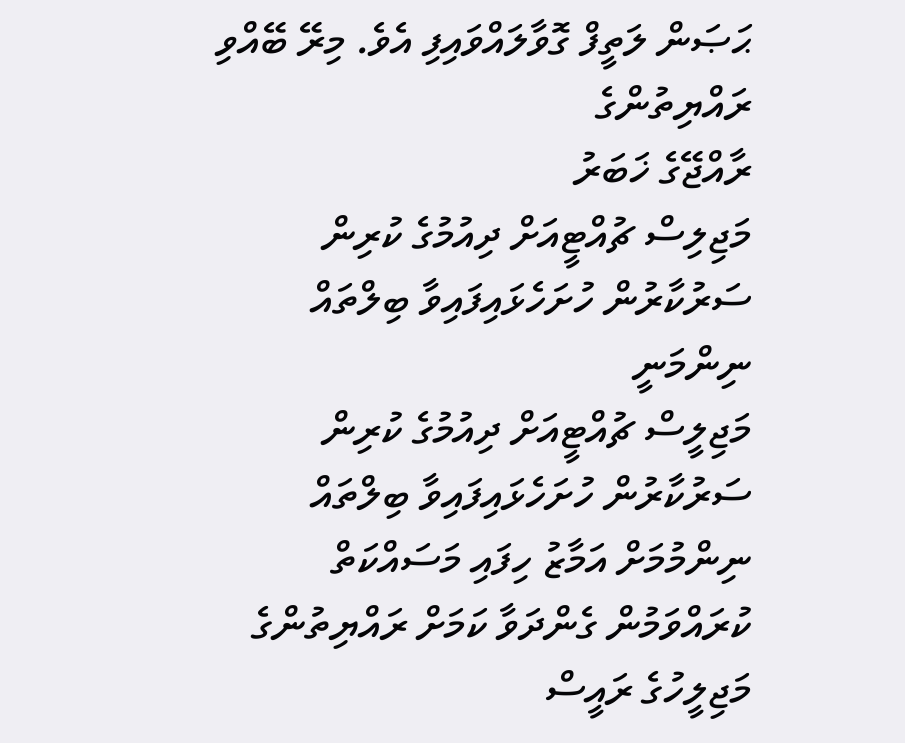ޙަޞަން ލަތީފް ގޮވާލައްވައިފި އެވެ. މިރޭ ބޭއްވި ރައްޔިތުންގެ
ރާއްޖޭގެ ޚަބަރު
މަޖިލިސް ޗުއްޓީއަށް ދިއުމުގެ ކުރިން ސަރުކާރުން ހުށަހެޅައިފައިވާ ބިލްތައް ނިންމަނީ
މަޖިލީސް ޗުއްޓީއަށް ދިއުމުގެ ކުރިން ސަރުކާރުން ހުށަހެޅައިފައިވާ ބިލްތައް ނިންމުމަށް އަމާޒު ހިފައި މަސައްކަތް ކުރައްވަމުން ގެންދަވާ ކަމަށް ރައްޔިތުންގެ މަޖިލީހުގެ ރައީސް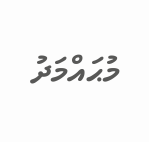މުޙައްމަދު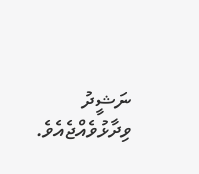ނަޝީދު ވިދާޅުވެއްޖެއެވެ.